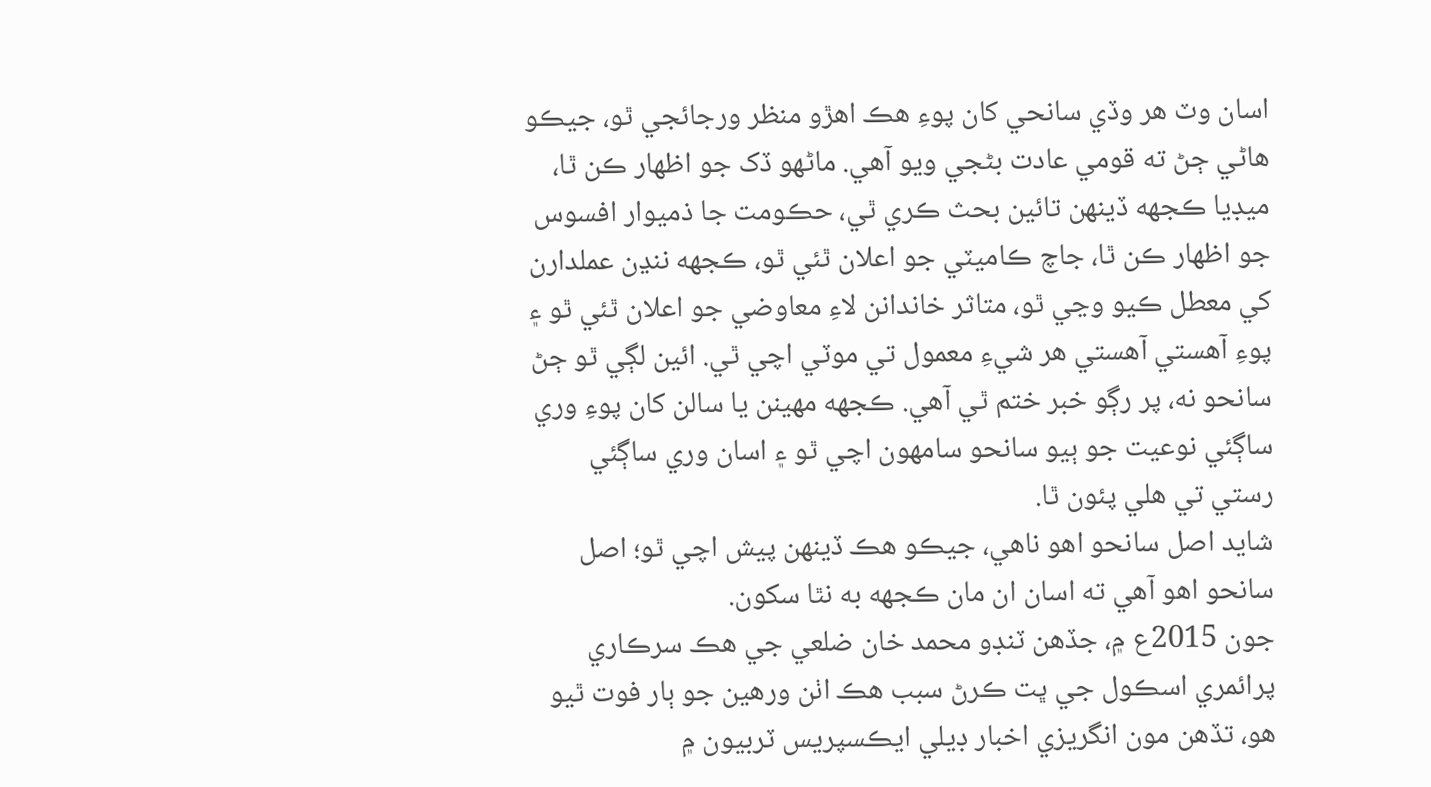اسان وٽ هر وڏي سانحي کان پوءِ هڪ اهڙو منظر ورجائجي ٿو، جيڪو هاڻي ڄڻ ته قومي عادت بڻجي ويو آهي. ماڻهو ڏک جو اظھار ڪن ٿا، ميڊيا ڪجهه ڏينھن تائين بحث ڪري ٿي، حڪومت جا ذميوار افسوس جو اظھار ڪن ٿا، جاچ ڪاميٽي جو اعلان ٿئي ٿو، ڪجهه ننڍن عملدارن کي معطل ڪيو وڃي ٿو، متاثر خاندانن لاءِ معاوضي جو اعلان ٿئي ٿو ۽ پوءِ آهستي آهستي هر شيءِ معمول تي موٽي اچي ٿي. ائين لڳي ٿو ڄڻ سانحو نه، پر رڳو خبر ختم ٿي آهي. ڪجهه مھينن يا سالن کان پوءِ وري ساڳئي نوعيت جو ٻيو سانحو سامهون اچي ٿو ۽ اسان وري ساڳئي رستي تي هلي پئون ٿا.
شايد اصل سانحو اهو ناهي، جيڪو هڪ ڏينھن پيش اچي ٿو؛ اصل سانحو اهو آهي ته اسان ان مان ڪجهه به نٿا سکون.
جون 2015ع ۾، جڏهن ٽنڊو محمد خان ضلعي جي هڪ سرڪاري پرائمري اسڪول جي ڀت ڪرڻ سبب هڪ اٺن ورهين جو ٻار فوت ٿيو هو، تڏهن مون انگريزي اخبار ڊيلي ايڪسپريس ٽربيون ۾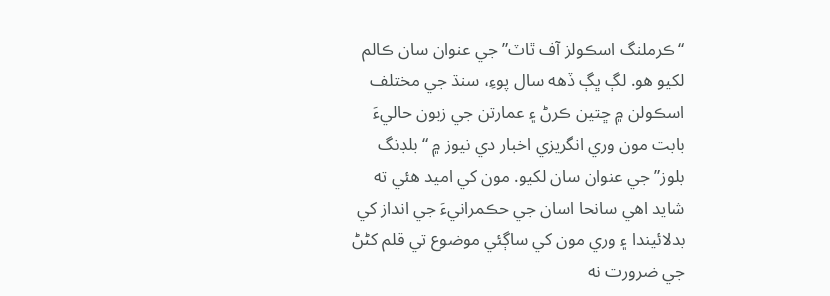“ڪرملنگ اسڪولز آف ٿاٽ” جي عنوان سان ڪالم لکيو هو. لڳ ڀڳ ڏهه سال پوءِ، سنڌ جي مختلف اسڪولن ۾ ڇتين ڪرڻ ۽ عمارتن جي زبون حاليءَ بابت مون وري انگريزي اخبار دي نيوز ۾ “بلڊنگ بلوز” جي عنوان سان لکيو. مون کي اميد هئي ته شايد اهي سانحا اسان جي حڪمرانيءَ جي انداز کي بدلائيندا ۽ وري مون کي ساڳئي موضوع تي قلم کڻڻ جي ضرورت نه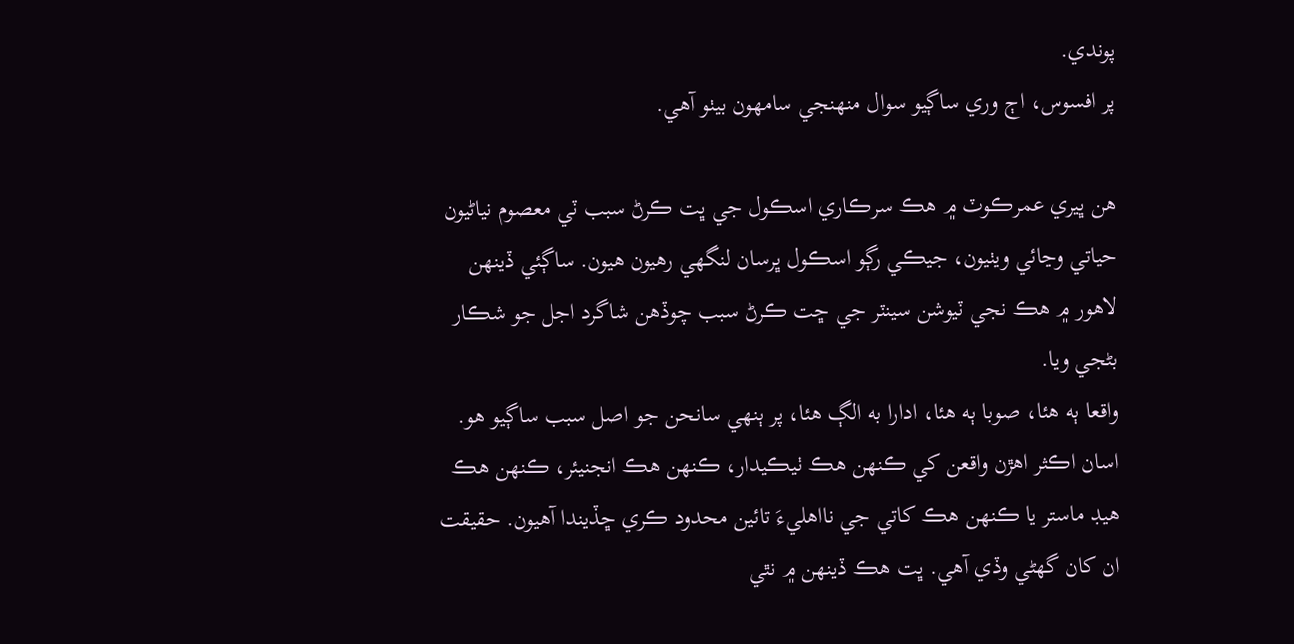پوندي.
پر افسوس، اڄ وري ساڳيو سوال منھنجي سامهون بيٺو آهي.

هن ڀيري عمرڪوٽ ۾ هڪ سرڪاري اسڪول جي ڀت ڪرڻ سبب ٽي معصوم نياڻيون حياتي وڃائي ويٺيون، جيڪي رڳو اسڪول ڀرسان لنگهي رهيون هيون. ساڳئي ڏينھن لاهور ۾ هڪ نجي ٽيوشن سينٽر جي ڇت ڪرڻ سبب چوڏهن شاگرد اجل جو شڪار بڻجي ويا.
واقعا ٻه هئا، صوبا ٻه هئا، ادارا به الڳ هئا، پر ٻنهي سانحن جو اصل سبب ساڳيو هو.
اسان اڪثر اهڙن واقعن کي ڪنھن هڪ ٺيڪيدار، ڪنھن هڪ انجنيئر، ڪنھن هڪ هيڊ ماستر يا ڪنھن هڪ کاتي جي نااهليءَ تائين محدود ڪري ڇڏيندا آهيون. حقيقت ان کان گهڻي وڏي آهي. ڀت هڪ ڏينھن ۾ نٿي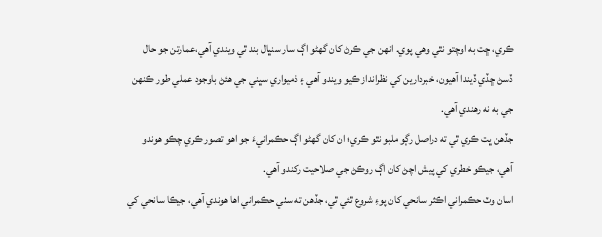ڪري، ڇت به اوچتو نٿي وهي پوي. انهن جي ڪرڻ کان گهڻو اڳ سار سنڀال بند ٿي ويندي آهي،عمارتن جو حال ڏسڻ ڇڏي ڏيندا آهيون، خبردارين کي نظرانداز ڪيو ويندو آهي ۽ ذميواري سڀني جي هئڻ باوجود عملي طور ڪنھن جي به نه رهندي آهي.
جڏهن ڀت ڪري ٿي ته دراصل رڳو ملبو نٿو ڪري؛ ان کان گهڻو اڳ حڪمرانيءَ جو اهو تصور ڪري چڪو هوندو آهي، جيڪو خطري کي پيش اچڻ کان اڳ روڪڻ جي صلاحيت رکندو آهي.
اسان وٽ حڪمراني اڪثر سانحي کان پوءِ شروع ٿئي ٿي، جڏهن ته سٺي حڪمراني اها هوندي آهي، جيڪا سانحي کي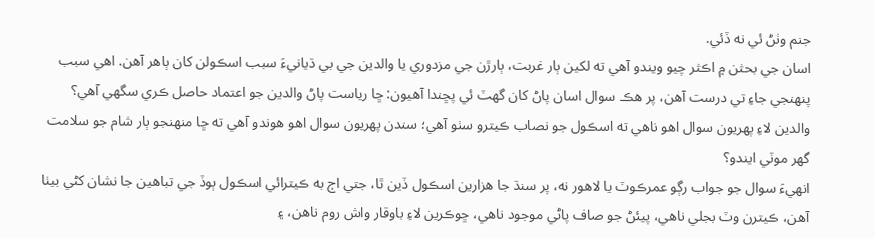جنم وٺڻ ئي نه ڏئي.
اسان جي بحثن ۾ اڪثر چيو ويندو آهي ته لکين ٻار غربت، ٻارڙن جي مزدوري يا والدين جي بي ڌيانيءَ سبب اسڪولن کان ٻاهر آهن. اهي سبب پنھنجي جاءِ تي درست آهن، پر هڪ سوال اسان پاڻ کان گهٽ ئي پڇندا آهيون: ڇا رياست پاڻ والدين جو اعتماد حاصل ڪري سگهي آهي؟ والدين لاءِ پھريون سوال اهو ناهي ته اسڪول جو نصاب ڪيترو سٺو آهي؛ سندن پھريون سوال اهو هوندو آهي ته ڇا منھنجو ٻار شام جو سلامت گهر موٽي ايندو؟
انهيءَ سوال جو جواب رڳو عمرڪوٽ يا لاهور نه، پر سنڌ جا هزارين اسڪول ڏين ٿا، جتي اڄ به ڪيترائي اسڪول ٻوڏ جي تباهين جا نشان کڻي بيٺا آهن، ڪيترن وٽ بجلي ناهي، پيئڻ جو صاف پاڻي موجود ناهي، ڇوڪرين لاءِ باوقار واش روم ناهن، ۽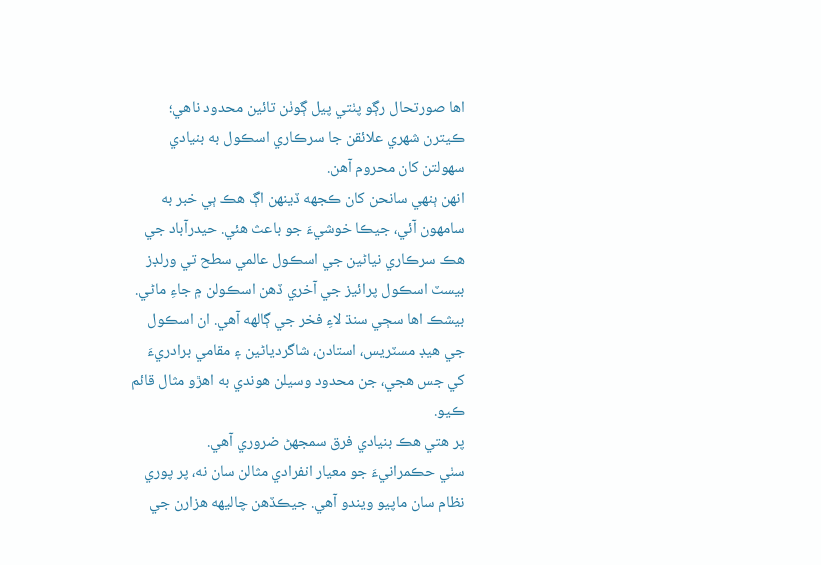اها صورتحال رڳو پٺتي پيل ڳوٺن تائين محدود ناهي؛ ڪيترن شھري علائقن جا سرڪاري اسڪول به بنيادي سھولتن کان محروم آهن.
انهن ٻنهي سانحن کان ڪجهه ڏينھن اڳ هڪ ٻي خبر به سامهون آئي، جيڪا خوشيءَ جو باعث هئي. حيدرآباد جي هڪ سرڪاري نياڻين جي اسڪول عالمي سطح تي ورلڊز بيسٽ اسڪول پرائيز جي آخري ڏهن اسڪولن ۾ جاءِ ماڻي. بيشڪ اها سڄي سنڌ لاءِ فخر جي ڳالهه آهي. ان اسڪول جي هيڊ مسٽريس، استادن، شاگردياڻين ۽ مقامي برادريءَ کي جس هجي، جن محدود وسيلن هوندي به اهڙو مثال قائم ڪيو.
پر هتي هڪ بنيادي فرق سمجهڻ ضروري آهي.
سٺي حڪمرانيءَ جو معيار انفرادي مثالن سان نه، پر پوري نظام سان ماپيو ويندو آهي. جيڪڏهن چاليھه هزارن جي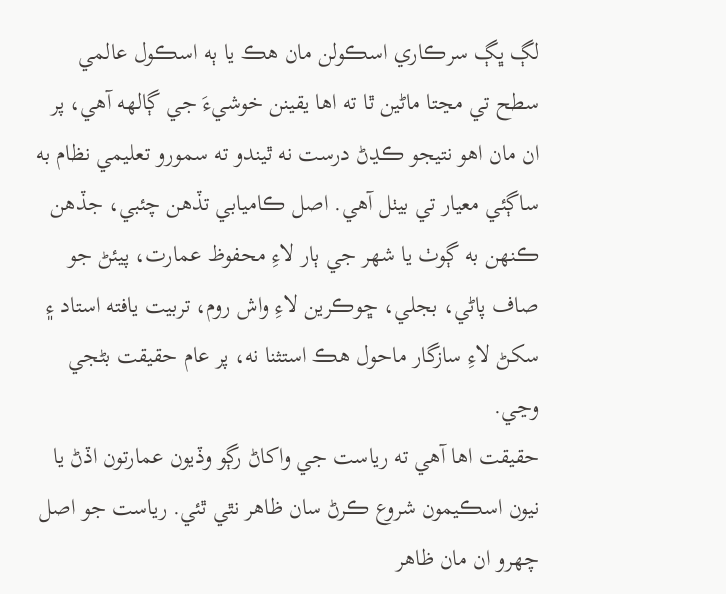لڳ ڀڳ سرڪاري اسڪولن مان هڪ يا ٻه اسڪول عالمي سطح تي مڃتا ماڻين ٿا ته اها يقينن خوشيءَ جي ڳالهه آهي، پر ان مان اهو نتيجو ڪڍڻ درست نه ٿيندو ته سمورو تعليمي نظام به ساڳئي معيار تي بيٺل آهي. اصل ڪاميابي تڏهن چئبي، جڏهن ڪنھن به ڳوٺ يا شھر جي ٻار لاءِ محفوظ عمارت، پيئڻ جو صاف پاڻي، بجلي، ڇوڪرين لاءِ واش روم، تربيت يافته استاد ۽ سکڻ لاءِ سازگار ماحول هڪ استثنا نه، پر عام حقيقت بڻجي وڃي.
حقيقت اها آهي ته رياست جي واکاڻ رڳو وڏيون عمارتون اڏڻ يا نيون اسڪيمون شروع ڪرڻ سان ظاهر نٿي ٿئي. رياست جو اصل چھرو ان مان ظاهر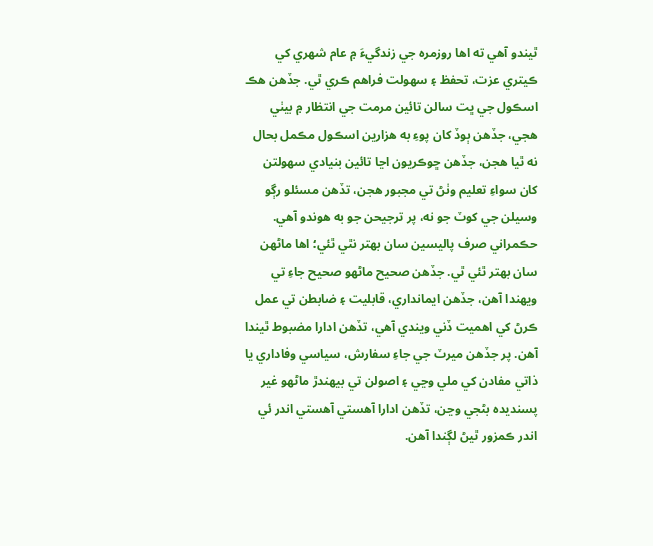ٿيندو آهي ته اها روزمره جي زندگيءَ ۾ عام شھري کي ڪيتري عزت، تحفظ ۽ سھولت فراهم ڪري ٿي. جڏهن هڪ اسڪول جي ڀت سالن تائين مرمت جي انتظار ۾ بيٺي هجي، جڏهن ٻوڏ کان پوءِ به هزارين اسڪول مڪمل بحال نه ٿيا هجن، جڏهن ڇوڪريون اڃا تائين بنيادي سھولتن کان سواءِ تعليم وٺڻ تي مجبور هجن، تڏهن مسئلو رڳو وسيلن جي کوٽ جو نه، پر ترجيحن جو به هوندو آهي.
حڪمراني صرف پاليسين سان بھتر نٿي ٿئي؛ اها ماڻهن سان بھتر ٿئي ٿي. جڏهن صحيح ماڻهو صحيح جاءِ تي ويھندا آهن، جڏهن ايمانداري، قابليت ۽ ضابطن تي عمل ڪرڻ کي اهميت ڏني ويندي آهي، تڏهن ادارا مضبوط ٿيندا آهن. پر جڏهن ميرٽ جي جاءِ سفارش، سياسي وفاداري يا ذاتي مفادن کي ملي وڃي ۽ اصولن تي بيھندڙ ماڻهو غير پسنديده بڻجي وڃن، تڏهن ادارا آهستي آهستي اندر ئي اندر ڪمزور ٿيڻ لڳندا آهن.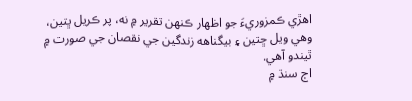اهڙي ڪمزوريءَ جو اظھار ڪنھن تقرير ۾ نه، پر ڪريل ڀتين، وهي ويل ڇتين ۽ بيگناهه زندگين جي نقصان جي صورت ۾ ٿيندو آهي.
اڄ سنڌ ۾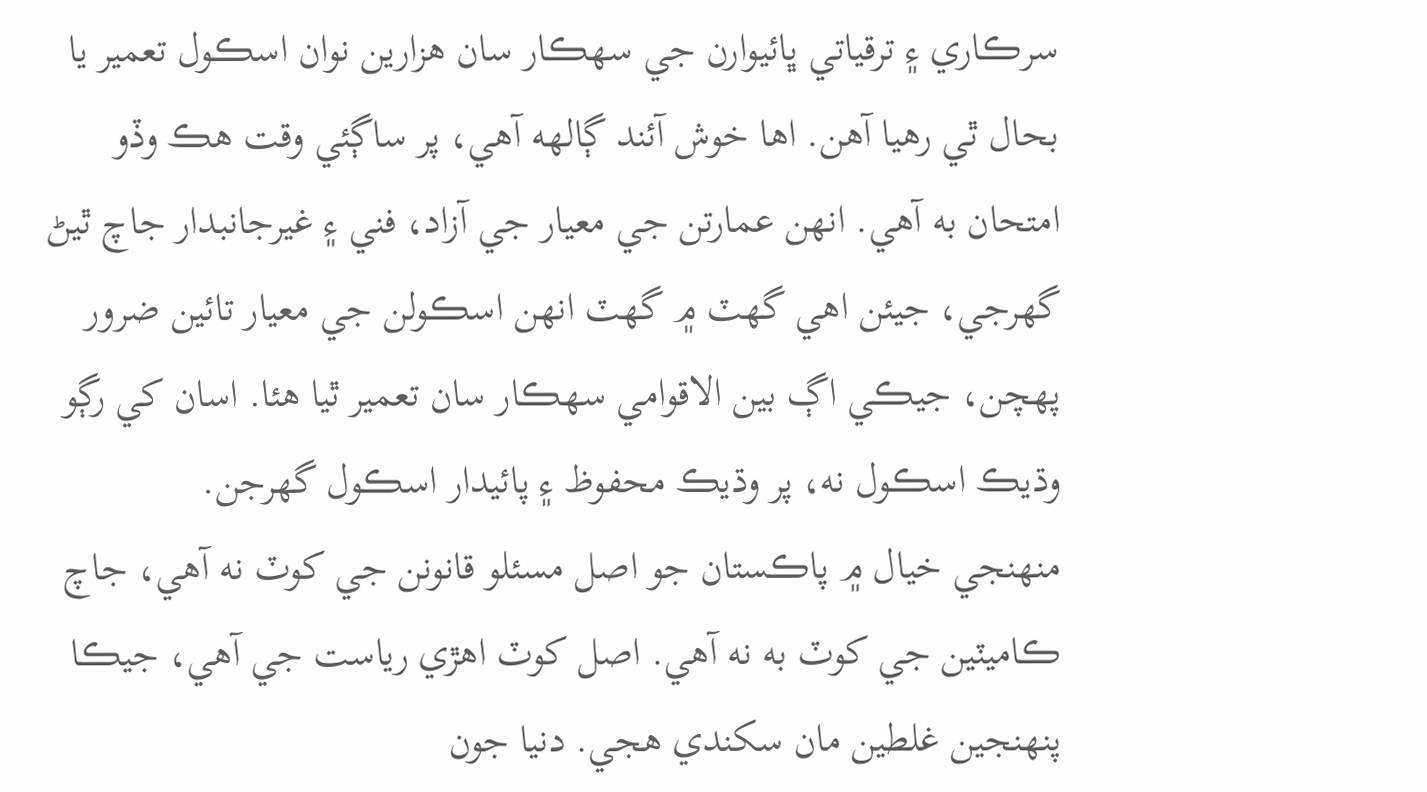سرڪاري ۽ ترقياتي ڀائيوارن جي سھڪار سان هزارين نوان اسڪول تعمير يا بحال ٿي رهيا آهن. اها خوش آئند ڳالهه آهي، پر ساڳئي وقت هڪ وڏو امتحان به آهي. انهن عمارتن جي معيار جي آزاد، فني ۽ غيرجانبدار جاچ ٿيڻ گهرجي، جيئن اهي گهٽ ۾ گهٽ انهن اسڪولن جي معيار تائين ضرور پھچن، جيڪي اڳ بين الاقوامي سھڪار سان تعمير ٿيا هئا. اسان کي رڳو وڌيڪ اسڪول نه، پر وڌيڪ محفوظ ۽ پائيدار اسڪول گهرجن.
منھنجي خيال ۾ پاڪستان جو اصل مسئلو قانونن جي کوٽ نه آهي، جاچ ڪاميٽين جي کوٽ به نه آهي. اصل کوٽ اهڙي رياست جي آهي، جيڪا پنھنجين غلطين مان سکندي هجي. دنيا جون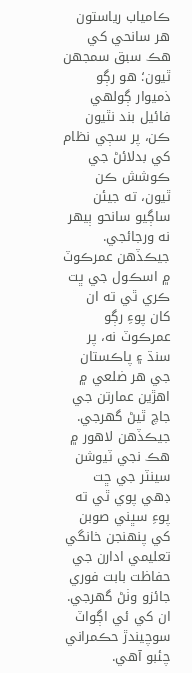ڪامياب رياستون هر سانحي کي هڪ سبق سمجهن ٿيون؛ هو رڳو ذميوار ڳولهي فائيل بند نٿيون ڪن، پر سڄي نظام کي بدلائڻ جي ڪوشش ڪن ٿيون، ته جيئن ساڳيو سانحو ٻيھر نه ورجائجي. جيڪڏهن عمرڪوٽ ۾ اسڪول جي ڀت ڪري ٿي ته ان کان پوءِ رڳو عمرڪوٽ نه، پر سنڌ ۽ پاڪستان جي هر ضلعي ۾ اهڙين عمارتن جي جاچ ٿيڻ گهرجي. جيڪڏهن لاهور ۾ هڪ نجي ٽيوشن سينٽر جي ڇت ڊهي پوي ٿي ته پوءِ سڀني صوبن کي پنھنجن خانگي تعليمي ادارن جي حفاظت بابت فوري جائزو وٺڻ گهرجي. ان کي ئي اڳواٽ سوچيندڙ حڪمراني چئبو آهي.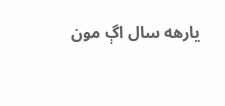يارهه سال اڳ مون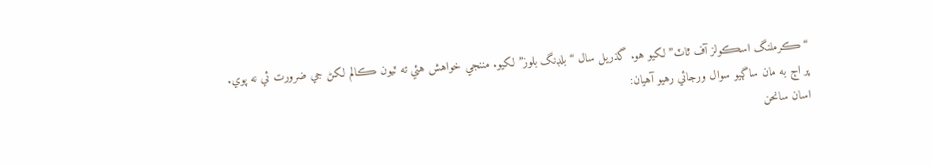“ڪرملنگ اسڪولز آف ٿاٽ” لکيو هو. گذريل سال “بلڊنگ بلوز” لکيو. مننجي خواهش هئي ته ٽيون ڪالم لکڻ جي ضرورت ئي نه پوي.
پر اڄ به مان ساڳيو سوال ورجائي رهيو آهيان:
اسان سانحن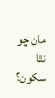مان ڇو نٿا سکون؟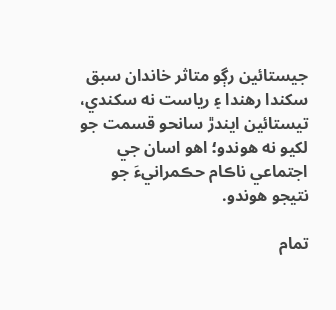جيستائين رڳو متاثر خاندان سبق سکندا رهندا ۽ رياست نه سکندي، تيستائين ايندڙ سانحو قسمت جو لکيو نه هوندو؛ اهو اسان جي اجتماعي ناڪام حڪمرانيءَ جو نتيجو هوندو.

تمام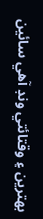بهترين ۽ وقتائتي ونڊ آهي سائين